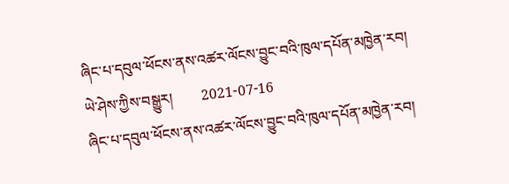ཞིང་པ་དབུལ་ཕོངས་ནས་འཚར་ལོངས་བྱུང་བའི་ཁུལ་དཔོན་མཁྱེན་རབ།
ཡེ་ཤེས་ཀྱིས་བསྒྱུར།        2021-07-16
ཞིང་པ་དབུལ་ཕོངས་ནས་འཚར་ལོངས་བྱུང་བའི་ཁུལ་དཔོན་མཁྱེན་རབ།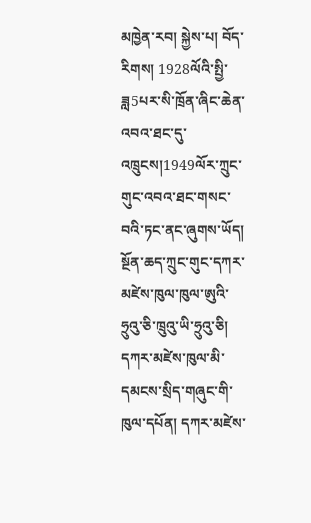མཁྱེན་རབ། སྐྱེས་པ། བོད་རིགས། 1928ལོའི་སྤྱི་ཟླ5པར་སི་ཁྲོན་ཞིང་ཆེན་འབའ་ཐང་དུ་འཁྲུངས།1949ལོར་ཀྲུང་གུང་འབའ་ཐང་གསང་བའི་ཏང་ནང་ཞུགས་ཡོད། སྔོན་ཆད་ཀྲུང་གུང་དཀར་མཛེས་ཁུལ་ཁུལ་ཨུའི་ཧྲུའུ་ཅི་ཁྲུའུ་ཡི་ཧྲུའུ་ཅི། དཀར་མཛེས་ཁུལ་མི་དམངས་སྲིད་གཞུང་གི་ཁུལ་དཔོན། དཀར་མཛེས་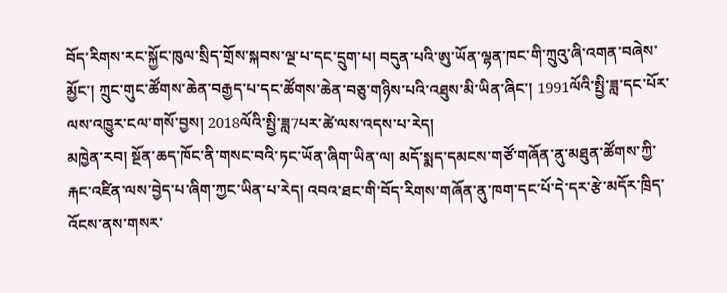བོད་རིགས་རང་སྐྱོང་ཁུལ་སྲིད་གྲོས་སྐབས་ལྔ་པ་དང་དྲུག་པ། བདུན་པའི་ཨུ་ཡོན་ལྷན་ཁང་གི་ཀྲུའུ་ཞི་འགན་བཞེས་མྱོང་། ཀྲུང་གུང་ཚོགས་ཆེན་བརྒྱད་པ་དང་ཚོགས་ཆེན་བཅུ་གཉིས་པའི་འཐུས་མི་ཡིན་ཞིང་། 1991ལོའི་སྤྱི་ཟླ་དང་པོར་ལས་འཁྱུར་ངལ་གསོ་བྱས། 2018ལོའི་སྤྱི་ཟླ7པར་ཚེ་ལས་འདས་པ་རེད།
མཁྱེན་རབ། སྔོན་ཆད་ཁོང་ནི་གསང་བའི་ཏང་ཡོན་ཞིག་ཡིན་ལ། མདོ་སྨད་དམངས་གཙོ་གཞོན་ནུ་མཐུན་ཚོགས་ཀྱི་རྐང་འཛིན་ལས་བྱེད་པ་ཞིག་ཀྱང་ཡིན་པ་རེད། འབའ་ཐང་གི་བོད་རིགས་གཞོན་ནུ་ཁག་དང་པོ་དེ་དར་རྩེ་མདོར་ཁྲིད་འོངས་ནས་གསར་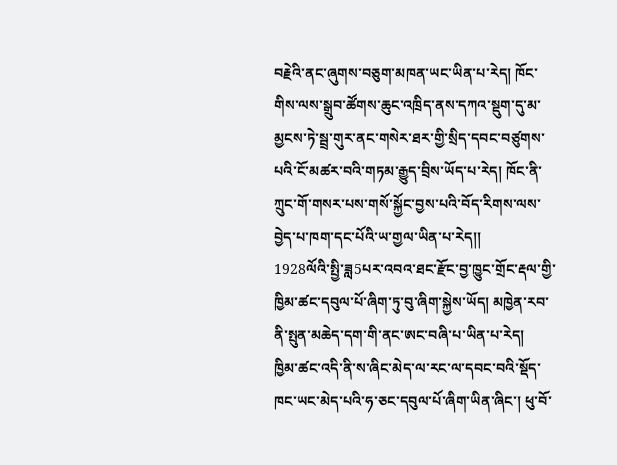བརྗེའི་ནང་ཞུགས་བཅུག་མཁན་ཡང་ཡིན་པ་རེད། ཁོང་གིས་ལས་སྒྲུབ་ཚོགས་ཆུང་འཁྲིད་ནས་དཀའ་སྡུག་དུ་མ་མྱངས་ཏེ་སྦྲ་གུར་ནང་གསེར་ཐར་གྱི་སྲིད་དབང་བཙུགས་པའི་ངོ་མཚར་བའི་གཏམ་རྒྱུད་བྲིས་ཡོད་པ་རེད། ཁོང་ནི་ཀྲུང་གོ་གསར་པས་གསོ་སྐྱོང་བྱས་པའི་བོད་རིགས་ལས་བྱེད་པ་ཁག་དང་པོའི་ཡ་གྱལ་ཡིན་པ་རེད།།
1928ལོའི་སྤྱི་ཟླ5པར་འབའ་ཐང་རྫོང་བྱ་ཁྱུང་གྲོང་རྡལ་གྱི་ཁྱིམ་ཚང་དབུལ་པོ་ཞིག་ཏུ་བུ་ཞིག་སྐྱེས་ཡོད། མཁྱེན་རབ་ནི་སྤུན་མཆེད་དག་གི་ནང་ཨང་བཞི་པ་ཡིན་པ་རེད།
ཁྱིམ་ཚང་འདི་ནི་ས་ཞིང་མེད་ལ་རང་ལ་དབང་བའི་སྡོད་ཁང་ཡང་མེད་པའི་ཧ་ཅང་དབུལ་པོ་ཞིག་ཡིན་ཞིང་། ཕུ་བོ་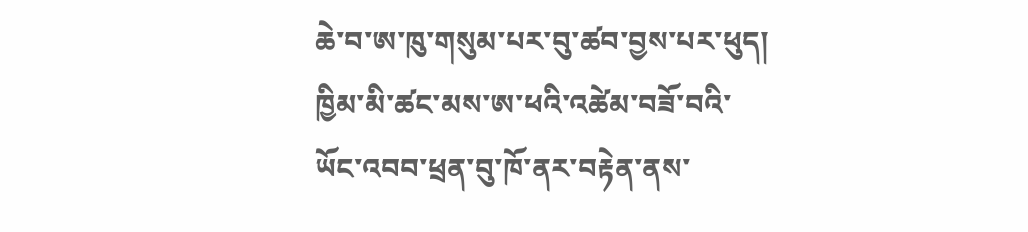ཆེ་བ་ཨ་ཁུ་གསུམ་པར་བུ་ཚབ་བྱས་པར་ཕུད། ཁྱིམ་མི་ཚང་མས་ཨ་ཕའི་འཚེམ་བཟོ་བའི་ཡོང་འབབ་ཕྲན་བུ་ཁོ་ནར་བརྟེན་ནས་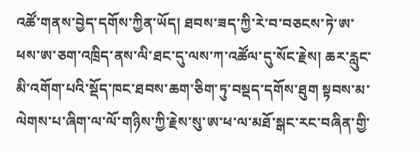འཚོ་གནས་བྱེད་དགོས་ཀྱིན་ཡོད། ཐབས་ཟད་ཀྱི་རེ་བ་བཅངས་ཏེ་ཨ་ཕས་ཨ་ཅག་འཁྲིད་ནས་ལི་ཐང་དུ་ལས་ཀ་འཚོལ་དུ་སོང་རྗེས། ཆར་རླུང་མི་འགོག་པའི་སྡོད་ཁང་ཐབས་ཆག་ཅིག་ཏུ་བསྡད་དགོས་ཐུག སྟབས་མ་ལེགས་པ་ཞིག་ལ་ལོ་གཉིས་ཀྱི་རྗེས་སུ་ཨ་ཕ་ལ་མཐོ་སྒང་རང་བཞིན་གྱི་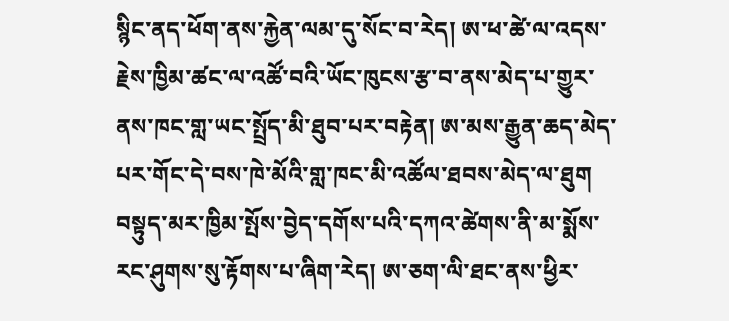སྙིང་ནད་ཕོག་ནས་རྐྱེན་ལམ་དུ་སོང་བ་རེད། ཨ་ཕ་ཚེ་ལ་འདས་རྗེས་ཁྱིམ་ཚང་ལ་འཚོ་བའི་ཡོང་ཁུངས་རྩ་བ་ནས་མེད་པ་གྱུར་ནས་ཁང་གླ་ཡང་སྤྲོད་མི་ཐུབ་པར་བརྟེན། ཨ་མས་རྒྱུན་ཆད་མེད་པར་གོང་དེ་བས་ཁེ་མོའི་གླ་ཁང་མི་འཚོལ་ཐབས་མེད་ལ་ཐུག བསྟུད་མར་ཁྱིམ་སྤོས་བྱེད་དགོས་པའི་དཀའ་ཚེགས་ནི་མ་སྨོས་རང་ཤུགས་སུ་རྟོགས་པ་ཞིག་རེད། ཨ་ཅག་ལི་ཐང་ནས་ཕྱིར་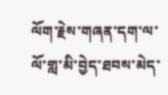ལོག་རྗེས་གཞན་དག་ལ་ལོ་གླ་མི་བྱེད་ཐབས་མེད་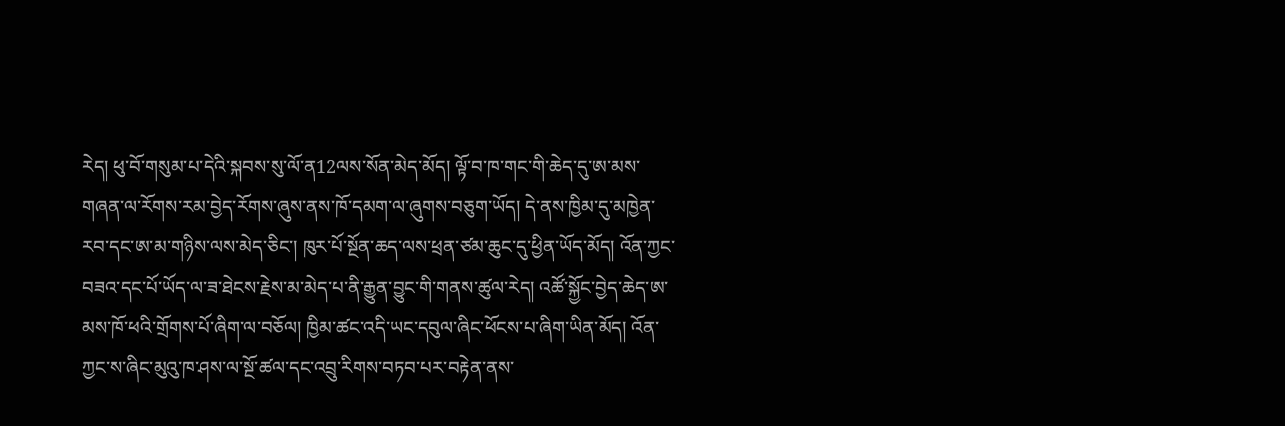རེད། ཕུ་བོ་གསུམ་པ་དེའི་སྐབས་སུ་ལོ་ན12ལས་སོན་མེད་མོད། ལྟོ་བ་ཁ་གང་གི་ཆེད་དུ་ཨ་མས་གཞན་ལ་རོགས་རམ་བྱེད་རོགས་ཞུས་ནས་ཁོ་དམག་ལ་ཞུགས་བཅུག་ཡོད། དེ་ནས་ཁྱིམ་དུ་མཁྱེན་རབ་དང་ཨ་མ་གཉིས་ལས་མེད་ཅིང་། ཁུར་པོ་སྔོན་ཆད་ལས་ཕྲན་ཙམ་ཆུང་དུ་ཕྱིན་ཡོད་མོད། འོན་ཀྱང་བཟའ་དང་པོ་ཡོད་ལ་ཟ་ཐེངས་རྗེས་མ་མེད་པ་ནི་རྒྱུན་བྱུང་གི་གནས་ཚུལ་རེད། འཚོ་སྐྱོང་བྱེད་ཆེད་ཨ་མས་ཁོ་ཕའི་གྲོགས་པོ་ཞིག་ལ་བཅོལ། ཁྱིམ་ཚང་འདི་ཡང་དབུལ་ཞིང་ཕོངས་པ་ཞིག་ཡིན་མོད། འོན་ཀྱང་ས་ཞིང་མུའུ་ཁ་ཤས་ལ་སྔོ་ཚལ་དང་འབྲུ་རིགས་བཏབ་པར་བརྟེན་ནས་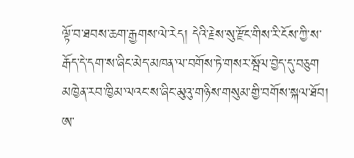ལྟོ་བ་ཐབས་ཆག་རྒྱགས་ལེ་རེད། དེའི་རྗེས་སུ་རྫོང་གིས་རི་ངོས་ཀྱི་ས་རྒོད་དེ་དག་ས་ཞིང་མེད་མཁན་ལ་བགོས་ཏེ་གསར་སྦོལ་བྱེད་དུ་བཅུག མཁྱེན་རབ་ཁྱིམ་ལའང་ས་ཞིང་མུའུ་གཉིས་གསུམ་གྱི་བགོས་སྐལ་ཐོབ། ཨ་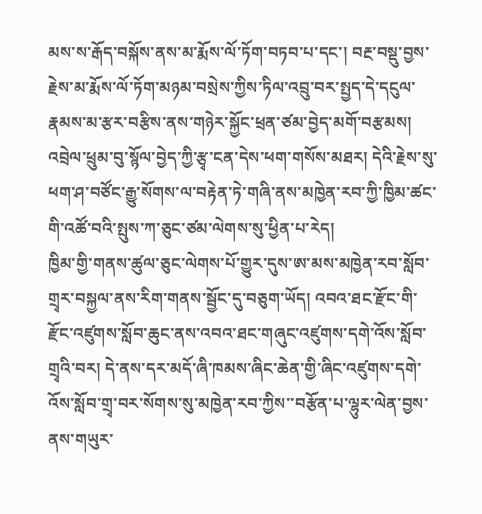མས་ས་རྒོད་བསྐོས་ནས་མ་རྨོས་ལོ་ཏོག་བཏབ་པ་དང་། བརྔ་བསྡུ་བྱས་རྗེས་མ་རྨོས་ལོ་ཏོག་མཉམ་བསྲེས་ཀྱིས་ཏིལ་འབྲུ་བར་སྤྱད་དེ་དངུལ་རྣམས་མ་རྩར་བརྩིས་ནས་གཉེར་སྐྱོང་ཕྲན་ཙམ་བྱེད་མགོ་བརྩམས། འབྲེལ་ཕྲུམ་བུ་སྙོལ་བྱེད་ཀྱི་རྩྭ་ངན་དེས་ཕག་གསོས་མཐར། དེའི་རྗེས་སུ་ཕག་ཤ་བཙོང་རྒྱུ་སོགས་ལ་བརྟེན་ཏེ་གཞི་ནས་མཁྱེན་རབ་ཀྱི་ཁྱིམ་ཚང་གི་འཚོ་བའི་སྤུས་ཀ་ཅུང་ཙམ་ལེགས་སུ་ཕྱིན་པ་རེད།
ཁྱིམ་གྱི་གནས་ཚུལ་ཅུང་ལེགས་པོ་གྱུར་དུས་ཨ་མས་མཁྱེན་རབ་སློབ་གྲྭར་བསྐྱལ་ནས་རིག་གནས་སྦྱོང་དུ་བཅུག་ཡོད། འབའ་ཐང་རྫོང་གི་རྫོང་འཛུགས་སློབ་ཆུང་ནས་འབའ་ཐང་གཞུང་འཛུགས་དགེ་འོས་སློབ་གྲྭའི་བར། དེ་ནས་དར་མདོ་ཞི་ཁམས་ཞིང་ཆེན་གྱི་ཞིང་འཛུགས་དགེ་འོས་སློབ་གྲྭ་བར་སོགས་སུ་མཁྱེན་རབ་ཀྱིས་་བརྩོན་པ་ལྷུར་ལེན་བྱས་ནས་གཡུར་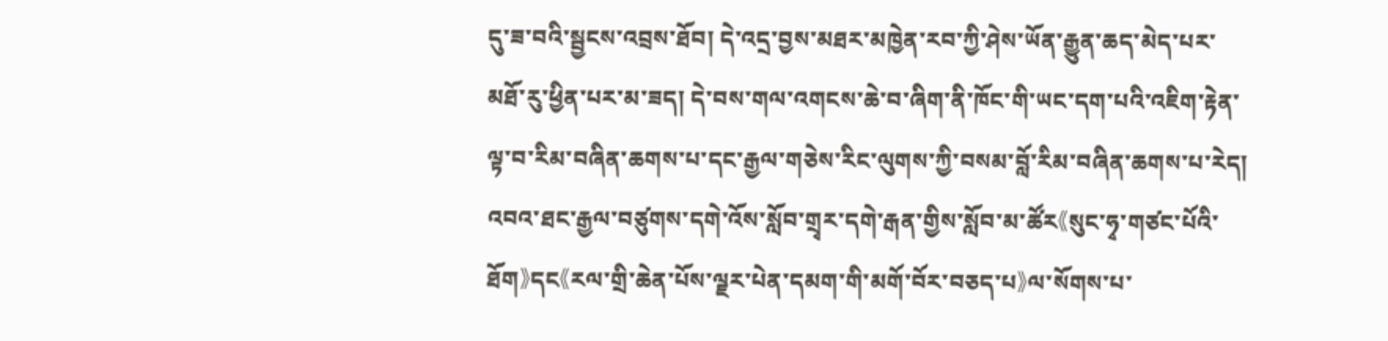དུ་ཟ་བའི་སྦྱངས་འབྲས་ཐོབ། དེ་འདྲ་བྱས་མཐར་མཁྱེན་རབ་ཀྱི་ཤེས་ཡོན་རྒྱུན་ཆད་མེད་པར་མཐོ་རུ་ཕྱིན་པར་མ་ཟད། དེ་བས་གལ་འགངས་ཆེ་བ་ཞིག་ནི་ཁོང་གི་ཡང་དག་པའི་འཇིག་རྟེན་ལྟ་བ་རིམ་བཞིན་ཆགས་པ་དང་རྒྱལ་གཅེས་རིང་ལུགས་ཀྱི་བསམ་བློ་རིམ་བཞིན་ཆགས་པ་རེད། འབའ་ཐང་རྒྱལ་བཙུགས་དགེ་འོས་སློབ་གྲྭར་དགེ་རྒན་གྱིས་སློབ་མ་ཚོར《སུང་ཧྭ་གཙང་པོའི་ཐོག》དང《རལ་གྲི་ཆེན་པོས་ལྗར་པེན་དམག་གི་མགོ་བོར་བཅད་པ》ལ་སོགས་པ་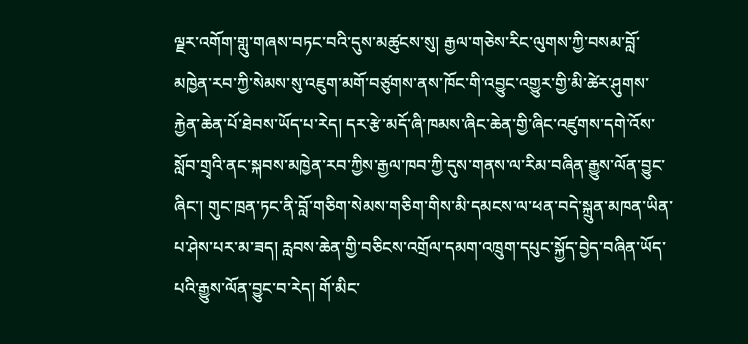ལྗར་འགོག་གླུ་གཞས་བཏང་བའི་དུས་མཚུངས་སུ། རྒྱལ་གཅེས་རིང་ལུགས་ཀྱི་བསམ་བློ་མཁྱེན་རབ་ཀྱི་སེམས་སུ་འཇུག་མགོ་བཙུགས་ནས་ཁོང་གི་འབྱུང་འགྱུར་གྱི་མི་ཚེར་ཤུགས་རྐྱེན་ཆེན་པོ་ཐེབས་ཡོད་པ་རེད། དར་རྩེ་མདོ་ཞི་ཁམས་ཞིང་ཆེན་གྱི་ཞིང་འཛུགས་དགེ་འོས་སློབ་གྲྭའི་ནང་སྐབས་མཁྱེན་རབ་ཀྱིས་རྒྱལ་ཁབ་ཀྱི་དུས་གནས་ལ་རིམ་བཞིན་རྒྱུས་ལོན་བྱུང་ཞིང་། གུང་ཁྲན་ཏང་ནི་བློ་གཅིག་སེམས་གཅིག་གིས་མི་དམངས་ལ་ཕན་བདེ་སྐྲུན་མཁན་ཡིན་པ་ཤེས་པར་མ་ཟད། རླབས་ཆེན་གྱི་བཅིངས་འགྲོལ་དམག་འཁྲུག་དཔུང་སྐྱོད་བྱེད་བཞིན་ཡོད་པའི་རྒྱུས་ལོན་བྱུང་བ་རེད། གོ་མིང་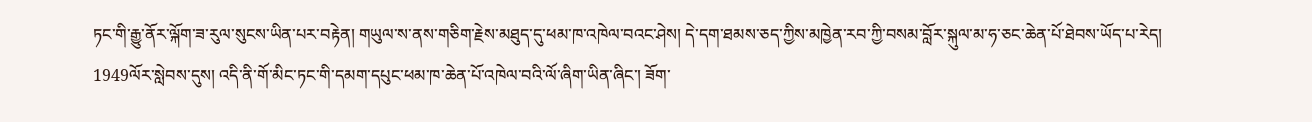ཏང་གི་རྒྱུ་ནོར་ལྐོག་ཟ་རུལ་སུངས་ཡིན་པར་བརྟེན། གཡུལ་ས་ནས་གཅིག་རྗེས་མཐུད་དུ་ཕམ་ཁ་འཁེལ་བའང་ཤེས། དེ་དག་ཐམས་ཅད་ཀྱིས་མཁྱེན་རབ་ཀྱི་བསམ་བློར་སྐུལ་མ་ཧ་ཅང་ཆེན་པོ་ཐེབས་ཡོད་པ་རེད།
1949ལོར་སླེབས་དུས། འདི་ནི་གོ་མིང་ཏང་གི་དམག་དཔུང་ཕམ་ཁ་ཆེན་པོ་འཁེལ་བའི་ལོ་ཞིག་ཡིན་ཞིང་། ཟོག་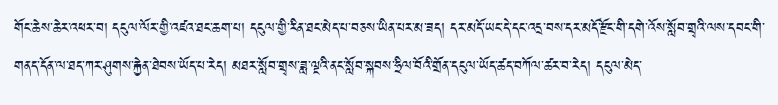གོང་ཆེས་ཆེར་འཕར་བ། དངུལ་ལོར་གྱི་འཛའ་ཐང་ཆག་པ། དངུལ་གྱི་རིན་ཐང་མེད་པ་བཅས་ཡིན་པར་མ་ཟད། དར་མདོ་ཡང་དེ་དང་འདྲ་བས་དར་མདོ་རྫོང་གི་དགེ་འོས་སློབ་གྲྭའི་ལས་དབང་གི་གནད་དོན་ལ་ཐད་ཀར་ཤུགས་རྐྱེན་ཐེབས་ཡོད་པ་རེད། མཐར་སློབ་གྲྭས་ཟླ་ལྔའི་ནང་སློབ་སྐབས་ཧྲིལ་བོའི་གྲོན་དངུལ་ཡོད་ཚད་བཀོལ་ཚར་བ་རེད། དངུལ་མེད་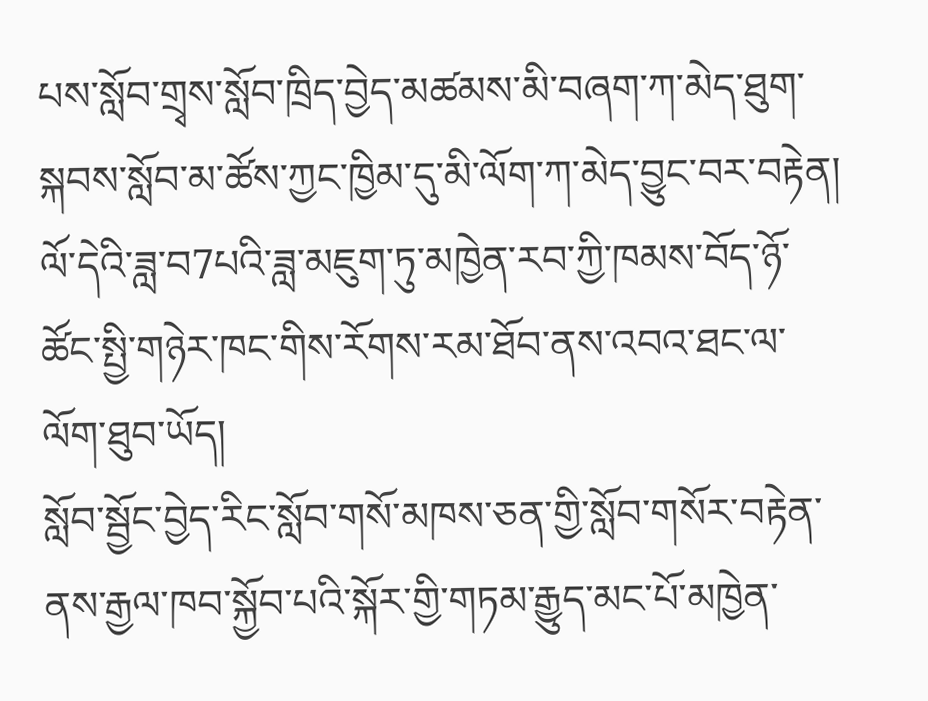པས་སློབ་གྲྭས་སློབ་ཁྲིད་བྱེད་མཚམས་མི་བཞག་ཀ་མེད་ཐུག་སྐབས་སློབ་མ་ཚོས་ཀྱང་ཁྱིམ་དུ་མི་ལོག་ཀ་མེད་བྱུང་བར་བརྟེན། ལོ་དེའི་ཟླ་བ7པའི་ཟླ་མཇུག་ཏུ་མཁྱེན་རབ་ཀྱི་ཁམས་བོད་ཉོ་ཚོང་སྤྱི་གཉེར་ཁང་གིས་རོགས་རམ་ཐོབ་ནས་འབའ་ཐང་ལ་ལོག་ཐུབ་ཡོད།
སློབ་སྦྱོང་བྱེད་རིང་སློབ་གསོ་མཁས་ཅན་གྱི་སློབ་གསོར་བརྟེན་ནས་རྒྱལ་ཁབ་སྐྱོབ་པའི་སྐོར་གྱི་གཏམ་རྒྱུད་མང་པོ་མཁྱེན་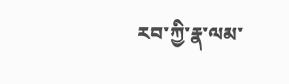རབ་ཀྱི་རྣ་ལམ་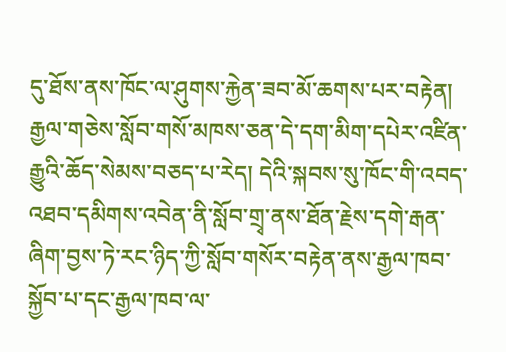དུ་ཐོས་ནས་ཁོང་ལ་ཤུགས་རྐྱེན་ཟབ་མོ་ཆགས་པར་བརྟེན། རྒྱལ་གཅེས་སློབ་གསོ་མཁས་ཅན་དེ་དག་མིག་དཔེར་འཛིན་རྒྱུའི་ཆོད་སེམས་བཅད་པ་རེད། དེའི་སྐབས་སུ་ཁོང་གི་འབད་འཐབ་དམིགས་འབེན་ནི་སློབ་གྲྭ་ནས་ཐོན་རྗེས་དགེ་རྒན་ཞིག་བྱས་ཏེ་རང་ཉིད་ཀྱི་སློབ་གསོར་བརྟེན་ནས་རྒྱལ་ཁབ་སྐྱོབ་པ་དང་རྒྱལ་ཁབ་ལ་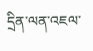དྲིན་ལན་འཇལ་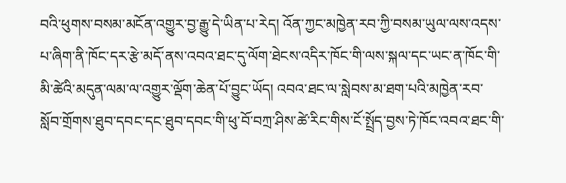བའི་ཕུགས་བསམ་མངོན་འགྱུར་བྱ་རྒྱུ་དེ་ཡིན་པ་རེད། འོན་ཀྱང་མཁྱེན་རབ་ཀྱི་བསམ་ཡུལ་ལས་འདས་པ་ཞིག་ནི་ཁོང་དར་རྩེ་མདོ་ནས་འབའ་ཐང་དུ་ལོག་ཐེངས་འདིར་ཁོང་གི་ལས་སྐལ་དང་ཡང་ན་ཁོང་གི་མི་ཚེའི་མདུན་ལམ་ལ་འགྱུར་ལྡོག་ཆེན་པོ་བྱུང་ཡོད། འབའ་ཐང་ལ་སླེབས་མ་ཐག་པའི་མཁྱེན་རབ་སློབ་གྲོགས་ཐུབ་དབང་དང་ཐུབ་དབང་གི་ཕུ་བོ་བཀྲ་ཤིས་ཚེ་རིང་གིས་ངོ་སྤྲོད་བྱས་ཏེ་ཁོང་འབའ་ཐང་གི་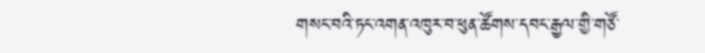གསང་བའི་ཏང་འགན་འཁུར་བ་ཕུན་ཚོགས་དབང་རྒྱལ་གྱི་གཙོ་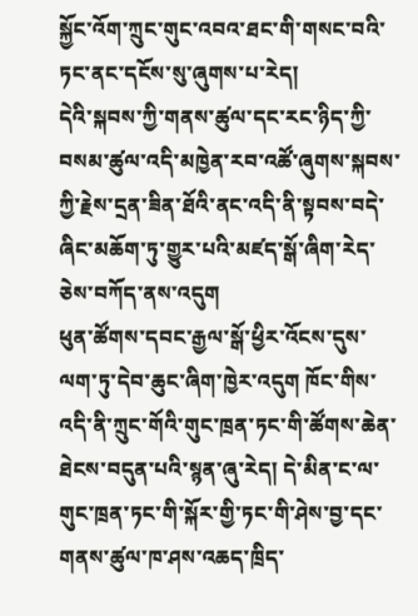སྐྱོང་འོག་ཀྲུང་གུང་འབའ་ཐང་གི་གསང་བའི་ཏང་ནང་དངོས་སུ་ཞུགས་པ་རེད།
དེའི་སྐབས་ཀྱི་གནས་ཚུལ་དང་རང་ཉིད་ཀྱི་བསམ་ཚུལ་འདི་མཁྱེན་རབ་འཚོ་ཞུགས་སྐབས་ཀྱི་རྗེས་དྲན་ཟིན་ཐོའི་ནང་འདི་ནི་སྟབས་བདེ་ཞིང་མཆོག་ཏུ་གྱུར་པའི་མཛད་སྒོ་ཞིག་རེད་ཅེས་བཀོད་ནས་འདུག
ཕུན་ཚོགས་དབང་རྒྱལ་སྒོ་ཕྱིར་འོངས་དུས་ལག་ཏུ་དེབ་ཆུང་ཞིག་ཁྱེར་འདུག ཁོང་གིས་འདི་ནི་ཀྲུང་གོའི་གུང་ཁྲན་ཏང་གི་ཚོགས་ཆེན་ཐེངས་བདུན་པའི་སྙན་ཞུ་རེད། དེ་མིན་ང་ལ་གུང་ཁྲན་ཏང་གི་སྐོར་གྱི་ཏང་གི་ཤེས་བྱ་དང་གནས་ཚུལ་ཁ་ཤས་འཆད་ཁྲིད་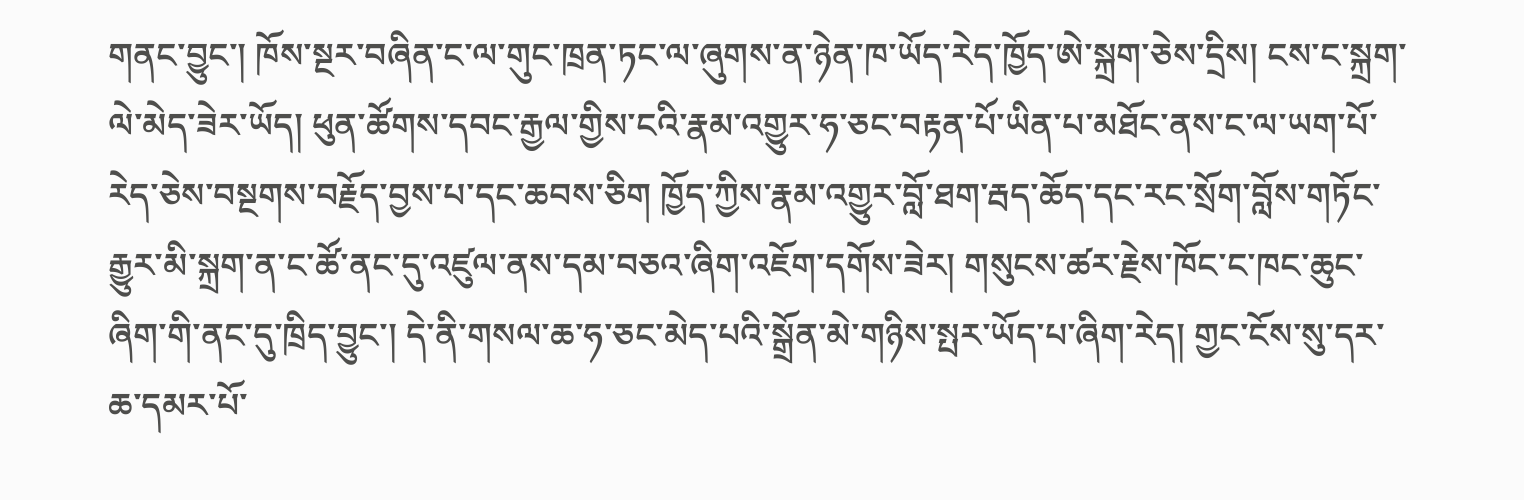གནང་བྱུང་། ཁོས་སྔར་བཞིན་ང་ལ་གུང་ཁྲན་ཏང་ལ་ཞུགས་ན་ཉེན་ཁ་ཡོད་རེད་ཁྱོད་ཨེ་སྐྲག་ཅེས་དྲིས། ངས་ང་སྐྲག་ལེ་མེད་ཟེར་ཡོད། ཕུན་ཚོགས་དབང་རྒྱལ་གྱིས་ངའི་རྣམ་འགྱུར་ཧ་ཅང་བརྟན་པོ་ཡིན་པ་མཐོང་ནས་ང་ལ་ཡག་པོ་རེད་ཅེས་བསྔགས་བརྗོད་བྱས་པ་དང་ཆབས་ཅིག ཁྱོད་ཀྱིས་རྣམ་འགྱུར་བློ་ཐག་རྦད་ཆོད་དང་རང་སྲོག་བློས་གཏོང་རྒྱུར་མི་སྐྲག་ན་ང་ཚོ་ནང་དུ་འཛུལ་ནས་དམ་བཅའ་ཞིག་འཇོག་དགོས་ཟེར། གསུངས་ཚར་རྗེས་ཁོང་ང་ཁང་ཆུང་ཞིག་གི་ནང་དུ་ཁྲིད་བྱུང་། དེ་ནི་གསལ་ཆ་ཧ་ཅང་མེད་པའི་སྒྲོན་མེ་གཉིས་སྤར་ཡོད་པ་ཞིག་རེད། གྱང་ངོས་སུ་དར་ཆ་དམར་པོ་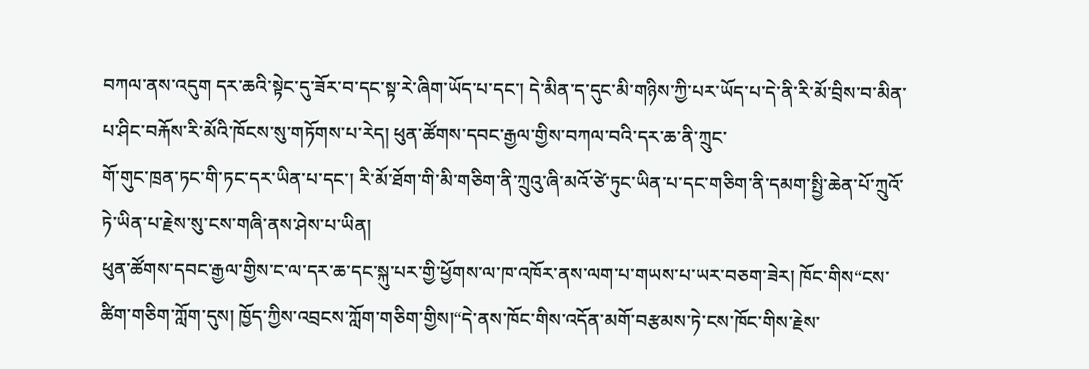བཀལ་ནས་འདུག དར་ཆའི་སྟེང་དུ་ཟོར་བ་དང་སྟ་རེ་ཞིག་ཡོད་པ་དང་། དེ་མིན་ད་དུང་མི་གཉིས་ཀྱི་པར་ཡོད་པ་དེ་ནི་རི་མོ་བྲིས་བ་མིན་པ་ཤིང་བརྐོས་རི་མོའི་ཁོངས་སུ་གཏོགས་པ་རེད། ཕུན་ཚོགས་དབང་རྒྱལ་གྱིས་བཀལ་བའི་དར་ཆ་ནི་ཀྲུང་
གོ་གུང་ཁྲན་ཏང་གི་ཏང་དར་ཡིན་པ་དང་། རི་མོ་ཐོག་གི་མི་གཅིག་ནི་ཀྲུའུ་ཞི་མའོ་ཙེ་ཏུང་ཡིན་པ་དང་གཅིག་ནི་དམག་སྤྱི་ཆེན་པོ་ཀྲུའོ་ཏེ་ཡིན་པ་རྗེས་སུ་ངས་གཞི་ནས་ཤེས་པ་ཡིན།
ཕུན་ཚོགས་དབང་རྒྱལ་གྱིས་ང་ལ་དར་ཆ་དང་སྐུ་པར་གྱི་ཕྱོགས་ལ་ཁ་འཁོར་ནས་ལག་པ་གཡས་པ་ཡར་བཅག་ཟེར། ཁོང་གིས“ངས་ཚིག་གཅིག་ཀློག་དུས། ཁྱོད་ཀྱིས་འབྲངས་ཀློག་གཅིག་གྱིས།“དེ་ནས་ཁོང་གིས་འདོན་མགོ་བརྩམས་ཏེ་ངས་ཁོང་གིས་རྗེས་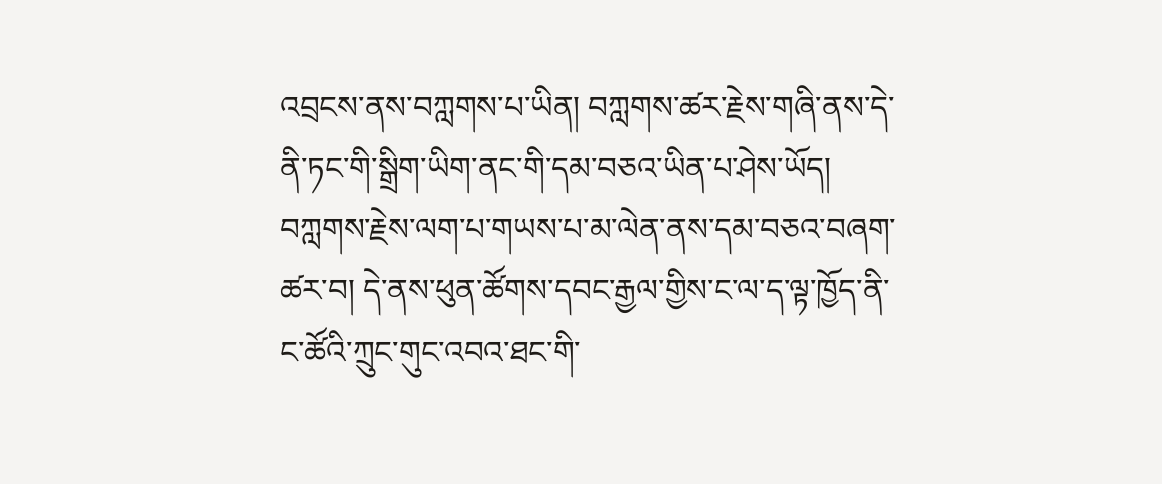འབྲངས་ནས་བཀླགས་པ་ཡིན། བཀླགས་ཚར་རྗེས་གཞི་ནས་དེ་ནི་ཏང་གི་སྒྲིག་ཡིག་ནང་གི་དམ་བཅའ་ཡིན་པ་ཤེས་ཡོད། བཀླགས་རྗེས་ལག་པ་གཡས་པ་མ་ལེན་ནས་དམ་བཅའ་བཞག་ཚར་བ། དེ་ནས་ཕུན་ཚོགས་དབང་རྒྱལ་གྱིས་ང་ལ་ད་ལྟ་ཁྱོད་ནི་ང་ཚོའི་ཀྲུང་གུང་འབའ་ཐང་གི་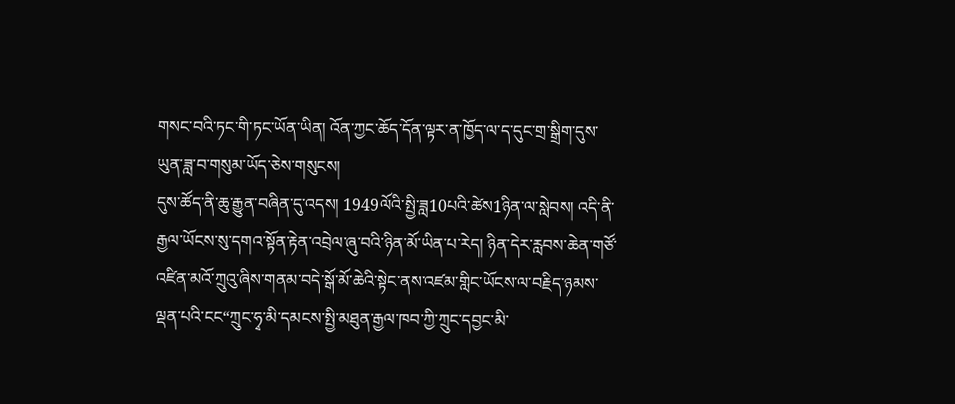གསང་བའི་ཏང་གི་ཏང་ཡོན་ཡིན། འོན་ཀྱང་ཆོད་དོན་ལྟར་ན་ཁྱོད་ལ་ད་དུང་གྲ་སྒྲིག་དུས་ཡུན་ཟླ་བ་གསུམ་ཡོད་ཅེས་གསུངས།
དུས་ཚོད་ནི་ཆུ་རྒྱུན་བཞིན་དུ་འདས། 1949ལོའི་སྤྱི་ཟླ10པའི་ཚེས1ཉིན་ལ་སླེབས། འདི་ནི་རྒྱལ་ཡོངས་སུ་དགའ་སྟོན་རྟེན་འབྲེལ་ཞུ་བའི་ཉིན་མོ་ཡིན་པ་རེད། ཉིན་དེར་རླབས་ཆེན་གཙོ་འཛིན་མའོ་ཀྲུའུ་ཞིས་གནམ་བདེ་སྒོ་མོ་ཆེའི་སྟེང་ནས་འཛམ་གླིང་ཡོངས་ལ་བརྗིད་ཉམས་ལྡན་པའི་ངང“ཀྲུང་ཧྭ་མི་དམངས་སྤྱི་མཐུན་རྒྱལ་ཁབ་ཀྱི་ཀྲུང་དབྱང་མི་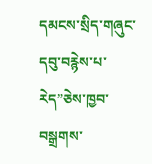དམངས་སྲིད་གཞུང་དབུ་བརྙེས་པ་རེད”ཅེས་ཁྱབ་བསྒྲགས་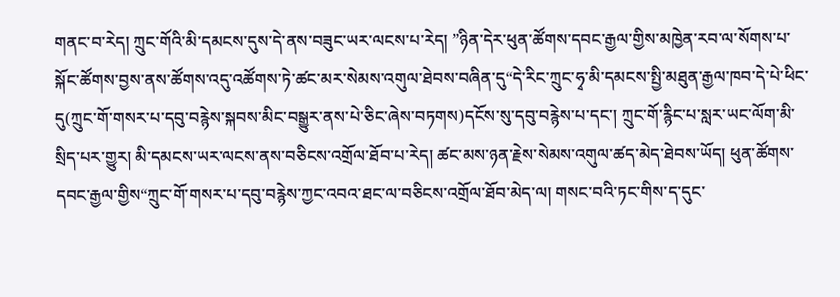གནང་བ་རེད། ཀྲུང་གོའི་མི་དམངས་དུས་དེ་ནས་བཟུང་ཡར་ལངས་པ་རེད། ”ཉིན་དེར་ཕུན་ཚོགས་དབང་རྒྱལ་གྱིས་མཁྱེན་རབ་ལ་སོགས་པ་སྐོང་ཚོགས་བྱས་ནས་ཚོགས་འདུ་འཚོགས་ཏེ་ཚང་མར་སེམས་འགུལ་ཐེབས་བཞིན་དུ“དེ་རིང་ཀྲུང་ཧྭ་མི་དམངས་སྤྱི་མཐུན་རྒྱལ་ཁབ་དེ་པེ་ཕིང་དུ(ཀྲུང་གོ་གསར་པ་དབུ་བརྙེས་སྐབས་མིང་བསྒྱུར་ནས་པེ་ཅིང་ཞེས་བཏགས)དངོས་སུ་དབུ་བརྙེས་པ་དང་། ཀྲུང་གོ་རྙིང་པ་སླར་ཡང་ལོག་མི་སྲིད་པར་གྱུར། མི་དམངས་ཡར་ལངས་ནས་བཅིངས་འགྲོལ་ཐོབ་པ་རེད། ཚང་མས་ཉན་རྗེས་སེམས་འགུལ་ཚད་མེད་ཐེབས་ཡོད། ཕུན་ཚོགས་དབང་རྒྱལ་གྱིས“ཀྲུང་གོ་གསར་པ་དབུ་བརྙེས་ཀྱང་འབའ་ཐང་ལ་བཅིངས་འགྲོལ་ཐོབ་མེད་ལ། གསང་བའི་ཏང་གིས་ད་དུང་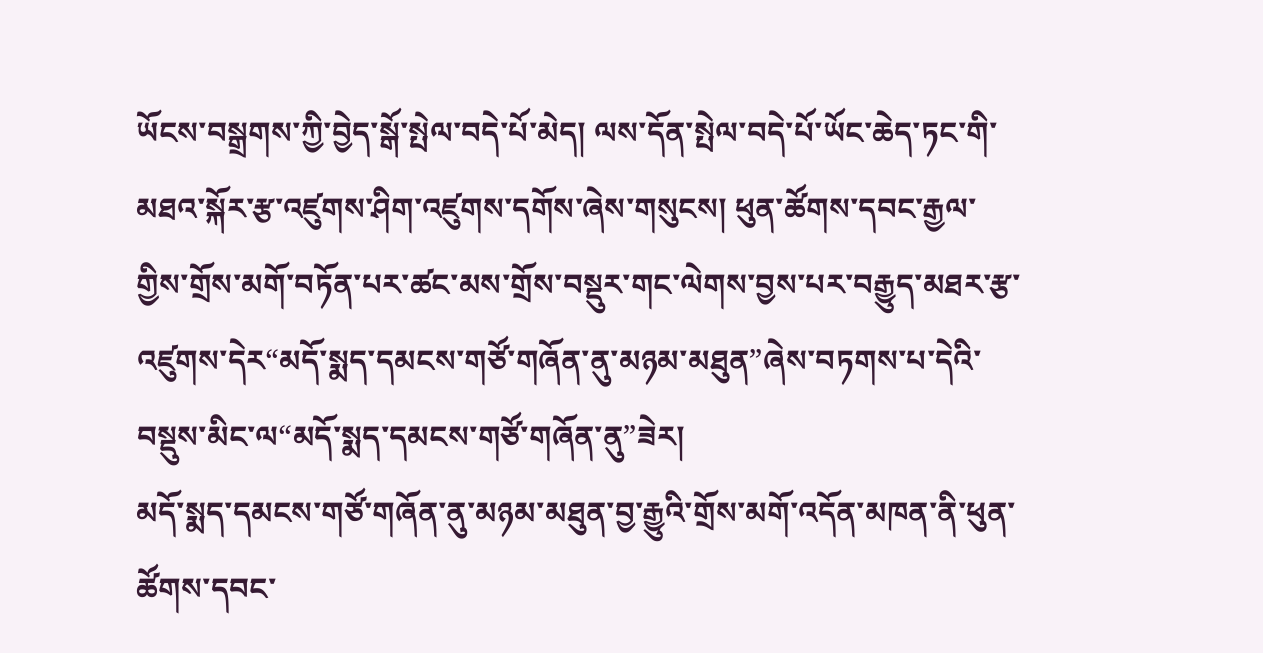ཡོངས་བསྒྲགས་ཀྱི་བྱེད་སྒོ་སྤེལ་བདེ་པོ་མེད། ལས་དོན་སྤེལ་བདེ་པོ་ཡོང་ཆེད་ཏང་གི་མཐའ་སྐོར་རྩ་འཛུགས་ཤིག་འཛུགས་དགོས་ཞེས་གསུངས། ཕུན་ཚོགས་དབང་རྒྱལ་གྱིས་གྲོས་མགོ་བཏོན་པར་ཚང་མས་གྲོས་བསྡུར་གང་ལེགས་བྱས་པར་བརྒྱུད་མཐར་རྩ་འཛུགས་དེར“མདོ་སྨད་དམངས་གཙོ་གཞོན་ནུ་མཉམ་མཐུན”ཞེས་བཏགས་པ་དེའི་བསྡུས་མིང་ལ“མདོ་སྨད་དམངས་གཙོ་གཞོན་ནུ”ཟེར།
མདོ་སྨད་དམངས་གཙོ་གཞོན་ནུ་མཉམ་མཐུན་བྱ་རྒྱུའི་གྲོས་མགོ་འདོན་མཁན་ནི་ཕུན་ཚོགས་དབང་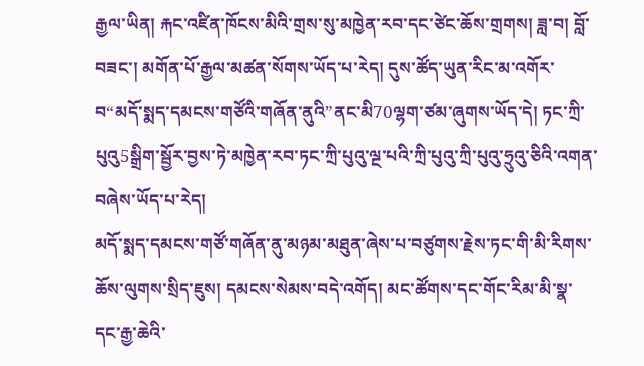རྒྱལ་ཡིན། རྐང་འཛིན་ཁོངས་མིའི་གྲས་སུ་མཁྱེན་རབ་དང་ཙེང་ཆོས་གྲགས། ཟླ་བ། བློ་བཟང་། མགོན་པོ་རྒྱལ་མཚན་སོགས་ཡོད་པ་རེད། དུས་ཚོད་ཡུན་རིང་མ་འགོར་བ“མདོ་སྨད་དམངས་གཙོའི་གཞོན་ནུའི”ནང་མི70ལྷག་ཙམ་ཞུགས་ཡོད་དེ། ཏང་ཀྲི་པུའུ5སྒྲིག་སྦྱོར་བྱས་ཏེ་མཁྱེན་རབ་ཏང་ཀྲི་པུའུ་ལྔ་པའི་ཀྲི་པུའུ་ཀྲི་པུའུ་ཧྲུའུ་ཅིའི་འགན་བཞེས་ཡོད་པ་རེད།
མདོ་སྨད་དམངས་གཙོ་གཞོན་ནུ་མཉམ་མཐུན་ཞེས་པ་བཙུགས་རྗེས་ཏང་གི་མི་རིགས་ཆོས་ལུགས་སྲིད་ཇུས། དམངས་སེམས་བདེ་འགོད། མང་ཚོགས་དང་གོང་རིམ་མི་སྣ་དང་རྒྱ་ཆེའི་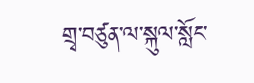གྲྭ་བཙུན་ལ་སྐུལ་སློང་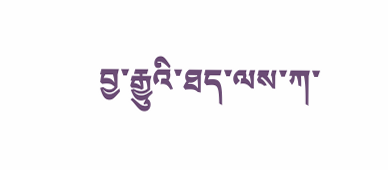བྱ་རྒྱུའི་ཐད་ལས་ཀ་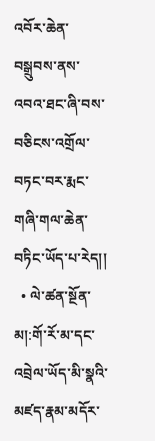འབོར་ཆེན་བསྒྲུབས་ནས་འབའ་ཐང་ཞི་བས་བཅིངས་འགྲོལ་བཏང་བར་རྨང་གཞི་གལ་ཆེན་བཏིང་ཡོད་པ་རེད།།
  • ལེ་ཚན་སྔོན་མ།:གོ་རོ་མ་དང་འབྲེལ་ཡོད་མི་སྣའི་མཛད་རྣམ་མདོར་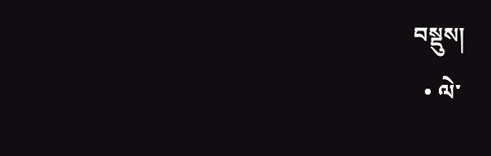བསྡུས།
  • ལེ་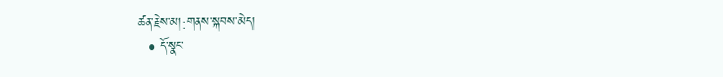ཚན་རྗེས་མ།:གནས་སྐབས་མེད།
  • དོ་སྣང་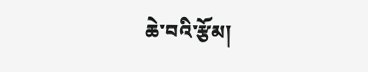ཆེ་བའི་རྩོམ།